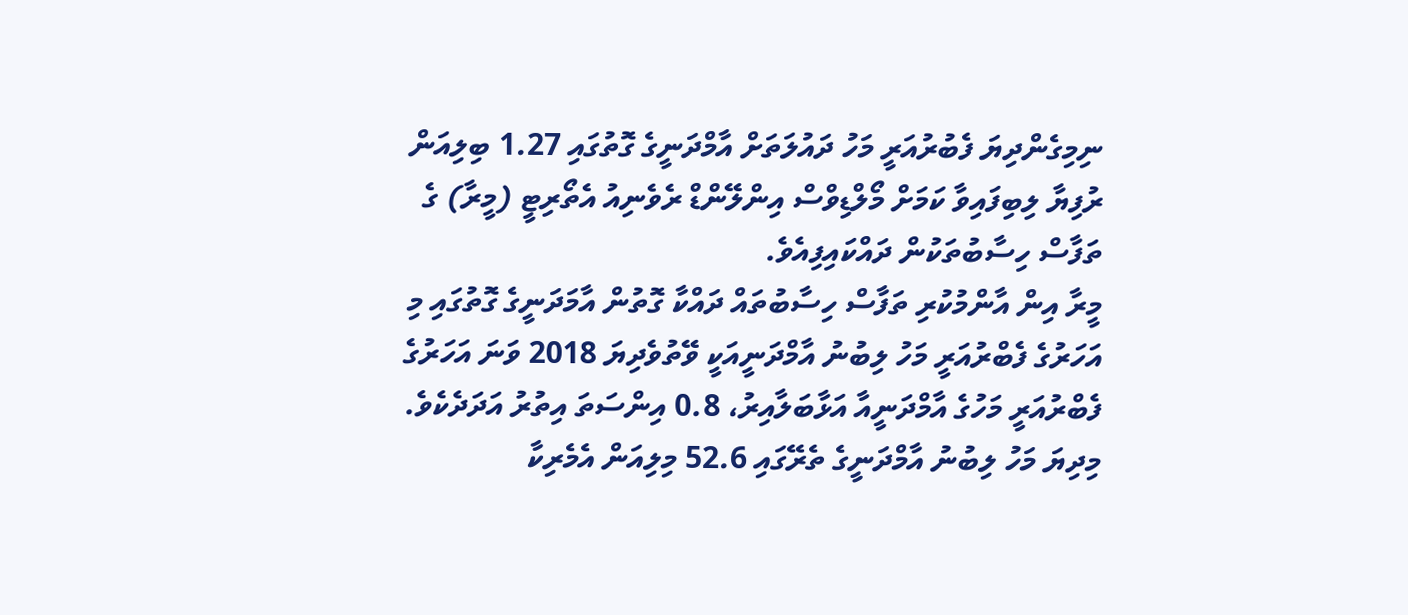ނިމިގެންދިޔަ ފެބުރުއަރީ މަހު ދައުލަތަށް އާމްދަނީގެ ގޮތުގައި 1.27 ބިލިއަން ރުފިޔާ ލިބިފައިވާ ކަމަށް މޯލްޑިވްސް އިންލޭންޑް ރެވެނިއު އެތޯރިޓީ (މީރާ) ގެ ތަފާސް ހިސާބުތަކުން ދައްކައިފިއެވެ.
މީރާ އިން އާންމުކުރި ތަފާސް ހިސާބުތައް ދައްކާ ގޮތުން އާމަދަނީގެ ގޮތުގައި މި އަހަރުގެ ފެބްރުއަރީ މަހު ލިބުނު އާމްދަނީއަކީ ވޭތުވެދިޔަ 2018 ވަނަ އަހަރުގެ ފެބްރުއަރީ މަހުގެ އާމްދަނީއާ އަޅާބަލާއިރު، 0.8 އިންސަތަ އިތުރު އަދަދެކެވެ.
މިދިޔަ މަހު ލިބުނު އާމްދަނީގެ ތެރޭގައި 52.6 މިލިއަން އެމެރިކާ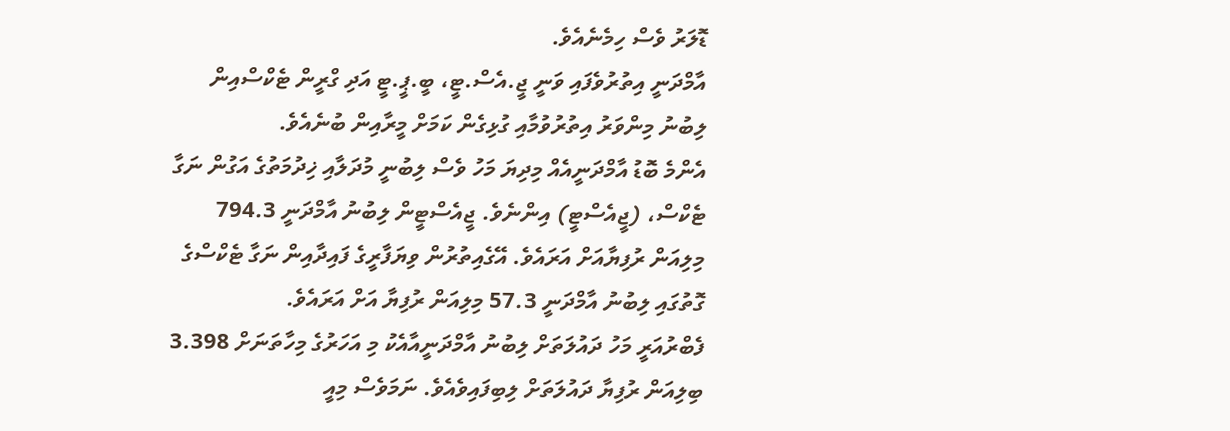ޑޮލަރު ވެސް ހިމެނެއެވެ.
އާމްދަނީ އިތުރުވެފައި ވަނީ ޖީ.އެސް.ޓީ، ބީ.ޕީ.ޓީ އަދި ގްރީން ޓެކްސްއިން ލިބުނު މިންވަރު އިތުރުވުމާއި ގުޅިގެން ކަމަށް މީރާއިން ބުނެއެވެ.
އެންމެ ބޮޑު އާމްދަނީއެއް މިދިޔަ މަހު ވެސް ލިބުނީ މުދަލާއި ޚިދުމަތުގެ އަގުން ނަގާ ޓެކްސް، (ޖީއެސްޓީ) އިންނެވެ. ޖީއެސްޓީން ލިބުނު އާމްދަނީ 794.3 މިލިއަން ރުފިޔާއަށް އަރައެވެ. އޭގެއިތުރުން ވިޔަފާރީގެ ފައިދާއިން ނަގާ ޓެކްސްގެ ގޮތުގައި ލިބުނު އާމްދަނީ 57.3 މިލިއަން ރުފިޔާ އަށް އަރައެވެ.
ފެބްރުއަރީ މަހު ދައުލަތަށް ލިބުނު އާމްދަނީއާއެކު މި އަހަރުގެ މިހާތަނަށް 3.398 ބިލިއަން ރުފިޔާ ދައުލަތަށް ލިބިފައިވެއެވެ. ނަމަވެސް މިއީ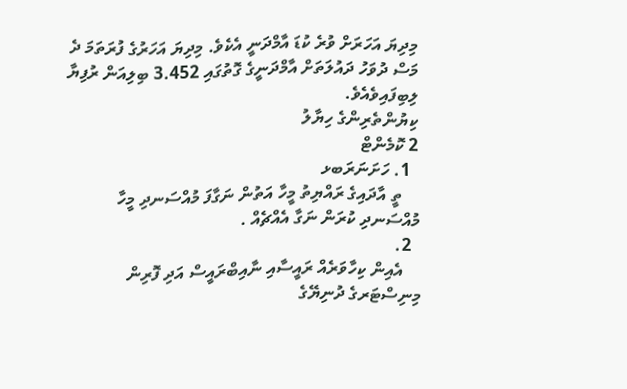މިދިޔަ އަހަރަށް ވުރެ ކުޑަ އާމްދަނީ އެކެވެ. މިދިޔަ އަހަރުގެ ފުރަތަމަ ދެ މަސް ދުވަހު ދައުލަތަށް އާމްދަނީގެ ގޮތުގައި 3.452 ބިލިއަން ރުފިޔާ ލިބިފައިވެއެވެ.
ކިޔުންތެރިންގެ ހިޔާލު
2 ކޮމެންޓް
  1. ހަށަނަރަބޅ
    ތީ އާދައިގެ ރައްޔިތު މީހާ އަތުން ނަގާފަ މުއްސަނދި މީހާ މުއްސަނދި ކުރަން ނަގާ އެއްޗެއް .
  2.
    އެއިން ކިހާވަރެއް ރައީސާއި ނާއިބްރައީސް އަދި ފޮރިން މިނިސްޓަރގެ ދުނިޔޭގެ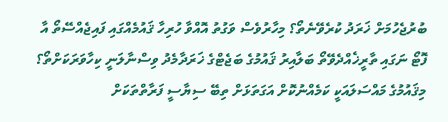ބުރުޖެހުމަށް ޚަރަދު ކުރެވޭނެތޯ؟ މިހާރުވެސް ވަގުތު އޮއްވާ ހުރިހާ ޤައުމެއްގައި ފައިޖެއްސޭތޯ އާ ފޮޓޯ ނަގައި ތާރީޚެއްދެވޭތޯ ބަލާއިރު ޤައުމުގެ ބަޖެޓްގެ ޚަރަދާމެދު ވިސްނާލަނީ ކިހާވަރަކަށްތޯ؟ މިޤައުމުގެ މައްސަލައަކީ ކަމެއްނުކޮށް އަގަތަޅަށް ތިބޭ ސިޔާސީ ފަރާތްތަކަށް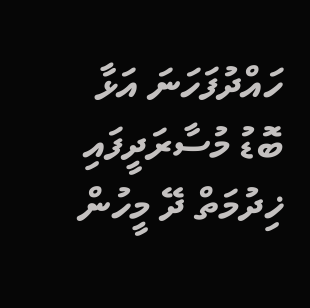ހައްދުފަހަނަ އަޅާ ބޮޑު މުސާރަދީފައި ޚިދުމަތް ދޭ މީހުން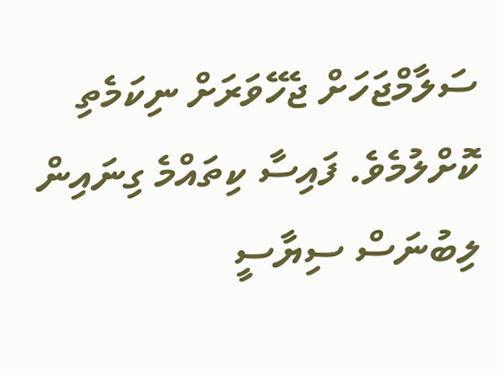ސަލާމްޖަހަށް ޖެހޭވަރަށް ނިކަމެތި ކޮށްލުމެވެ. ފައިސާ ކިތައްމެ ގިނައިން ލިބުނަސް ސިޔާސީ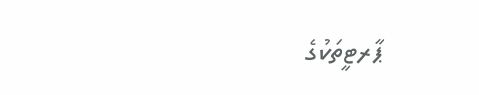ޕާރޓީތަކުގެ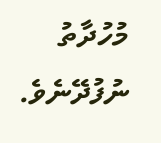މުހުދާތު ނުފުދޭނެވެ.